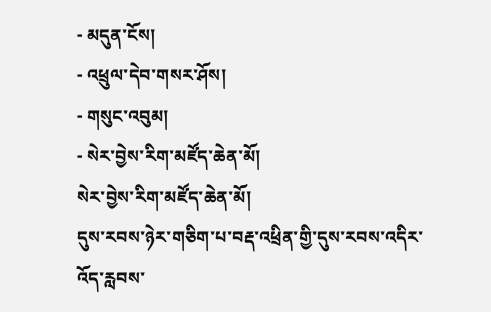- མདུན་ངོས།
- འཕྲུལ་དེབ་གསར་ཤོས།
- གསུང་འབུམ།
- སེར་བྱེས་རིག་མཛོད་ཆེན་མོ།
སེར་བྱེས་རིག་མཛོད་ཆེན་མོ།
དུས་རབས་ཉེར་གཅིག་པ་བརྡ་འཕྲིན་གྱི་དུས་རབས་འདིར་འོད་རླབས་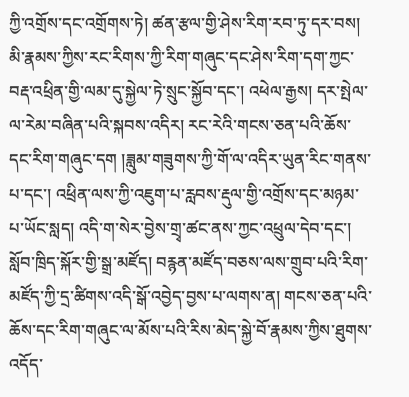ཀྱི་འགྲོས་དང་འགྲོགས་ཏེ། ཚན་རྩལ་གྱི་ཤེས་རིག་རབ་ཏུ་དར་བས། མི་རྣམས་ཀྱིས་རང་རིགས་ཀྱི་རིག་གཞུང་དང་ཤེས་རིག་དག་ཀྱང་བརྡ་འཕྲིན་གྱི་ལམ་དུ་སྐྱེལ་ཏེ་སྲུང་སྐྱོབ་དང་། འཕེལ་རྒྱས། དར་སྤེལ་ལ་རེམ་བཞིན་པའི་སྐབས་འདིར། རང་རེའི་གངས་ཅན་པའི་ཆོས་དང་རིག་གཞུང་དག །ཟླུམ་གཟུགས་ཀྱི་གོ་ལ་འདིར་ཡུན་རིང་གནས་པ་དང་། འཕྲིན་ལས་ཀྱི་འཇུག་པ་རླབས་རྡུལ་གྱི་འགྲོས་དང་མཉམ་པ་ཡོང་སླད། འདི་ག་སེར་བྱེས་གྲྭ་ཚང་ནས་ཀྱང་འཕྲུལ་དེབ་དང་། སློབ་ཁྲིད་སྐོར་གྱི་སྒྲ་མཛོད། བརྙན་མཛོད་བཅས་ལས་གྲུབ་པའི་རིག་མཛོད་ཀྱི་དྲ་ཚིགས་འདི་སྒོ་འབྱེད་བྱས་པ་ལགས་ན། གངས་ཅན་པའི་ཆོས་དང་རིག་གཞུང་ལ་མོས་པའི་རིས་མེད་སྐྱེ་བོ་རྣམས་ཀྱིས་ཐུགས་འདོད་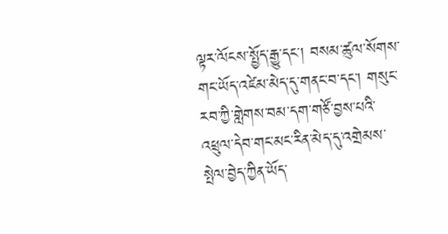ལྟར་ལོངས་སྤྱོད་རྒྱུ་དང་། བསམ་ཚུལ་སོགས་གང་ཡོད་འཛེམ་མེད་དུ་གནང་བ་དང་། གསུང་རབ་ཀྱི་གླེགས་བམ་དག་གཙོ་བྱས་པའི་འཕྲུལ་དེབ་གང་མང་རིན་མེད་དུ་འགྲེམས་སྤེལ་བྱེད་ཀྱིན་ཡོད་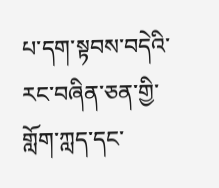པ་དག་སྟབས་བདེའི་རང་བཞིན་ཅན་གྱི་གློག་ཀླད་དང་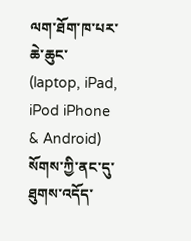ལག་ཐོག་ཁ་པར་ཆེ་ཆུང་ (laptop, iPad, iPod iPhone & Android) སོགས་ཀྱི་ནང་དུ་ཐུགས་འདོད་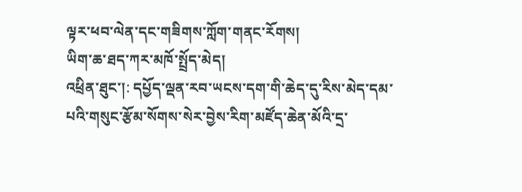ལྟར་ཕབ་ལེན་དང་གཟིགས་ཀློག་གནང་རོགས།
ཡིག་ཆ་ཐད་ཀར་མཁོ་སྤྲོད་མེད།
འཕྲིན་ཐུང་།: དཔྱོད་ལྡན་རབ་ཡངས་དག་གི་ཆེད་དུ་རིས་མེད་དམ་པའི་གསུང་རྩོམ་སོགས་སེར་བྱེས་རིག་མཛོད་ཆེན་མོའི་དྲ་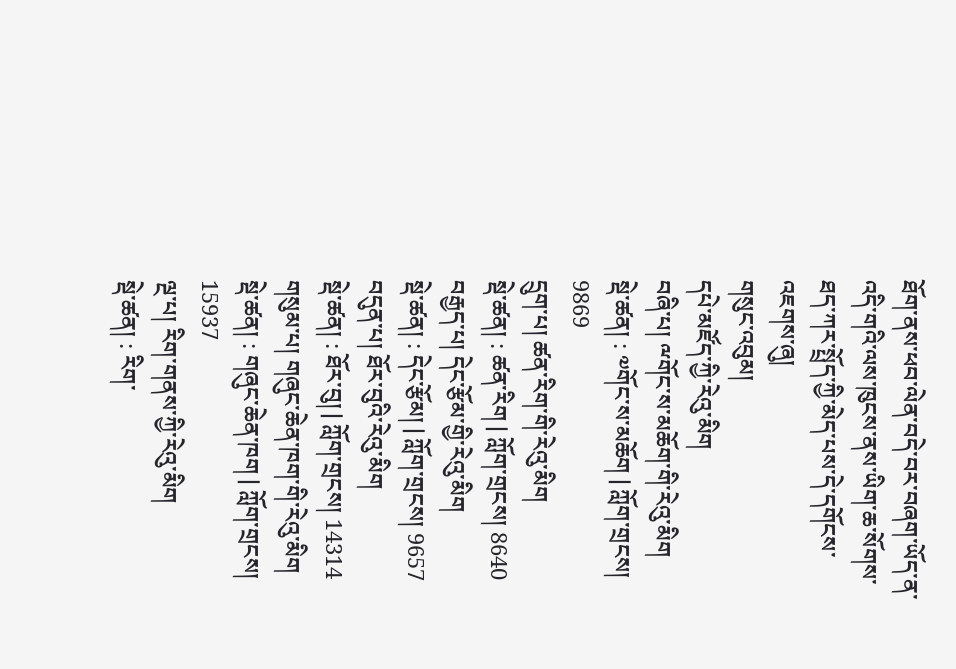ཐོག་ནས་ཕབ་ལེན་བདེ་བར་བཞག་ཡོད་ན་འདི་གའི་ལས་ཁུངས་ནས་ཡིག་ཆ་སོགས་ཐད་ཀར་སྤྲོད་ཀྱི་མེད་པས་དེ་དགོངས་འཇགས་ཞུ།
གསུང་འབུམ།
དཔེ་མཛོད་ཀྱི་རེའུ་མིག
བཞི་པ། ྋགོང་ས་མཆོག་གི་རེའུ་མིག
སྡེ་ཚན། : ༧གོང་ས་མཆོག | ཀློག་གྲངས། 9869
དྲུག་པ། ཚན་རིག་གི་རེའུ་མིག
སྡེ་ཚན། : ཚན་རིག | ཀློག་གྲངས། 8640
བརྒྱད་པ། དེང་རྩོམ་གྱི་རེའུ་མིག
སྡེ་ཚན། : དེང་རྩོམ། | ཀློག་གྲངས། 9657
བདུན་པ། ཐོར་བུའི་རེའུ་མིག
སྡེ་ཚན། : ཐོར་བུ། | ཀློག་གྲངས། 14314
གསུམ་པ། གཞུང་ཆེན་ཁག་གི་རེའུ་མིག
སྡེ་ཚན། : གཞུང་ཆེན་ཁག | ཀློག་གྲངས། 15937
ལྔ་པ། རིག་གནས་ཀྱི་རེའུ་མིག
སྡེ་ཚན། : རིག་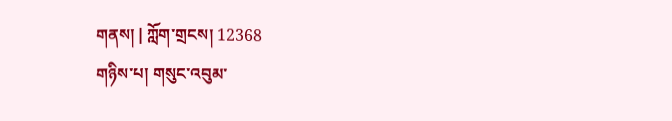གནས། | ཀློག་གྲངས། 12368
གཉིས་པ། གསུང་འབུམ་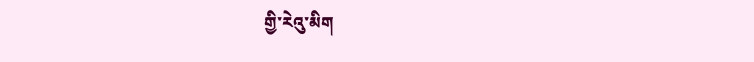གྱི་རེའུ་མིག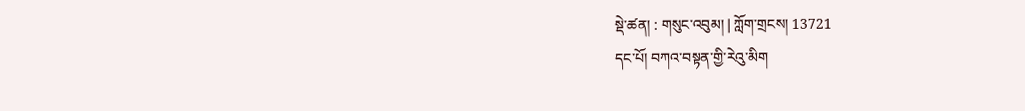སྡེ་ཚན། : གསུང་འབུམ། | ཀློག་གྲངས། 13721
དང་པོ། བཀའ་བསྟན་གྱི་རེའུ་མིག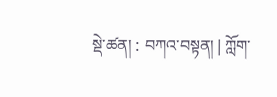སྡེ་ཚན། : བཀའ་བསྟན། | ཀློག་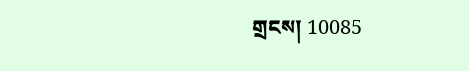གྲངས། 10085